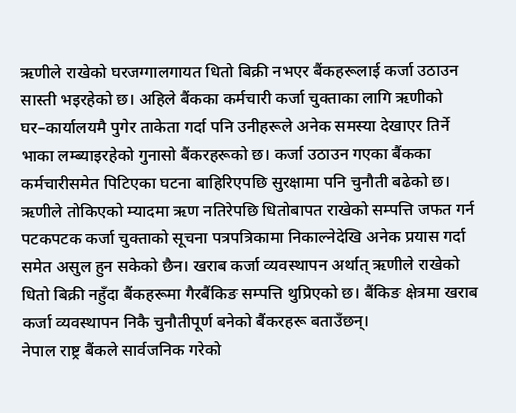ऋणीले राखेको घरजग्गालगायत धितो बिक्री नभएर बैंकहरूलाई कर्जा उठाउन सास्ती भइरहेको छ। अहिले बैंकका कर्मचारी कर्जा चुक्ताका लागि ऋणीको घर–कार्यालयमै पुगेर ताकेता गर्दा पनि उनीहरूले अनेक समस्या देखाएर तिर्ने भाका लम्ब्याइरहेको गुनासो बैंकरहरूको छ। कर्जा उठाउन गएका बैंकका कर्मचारीसमेत पिटिएका घटना बाहिरिएपछि सुरक्षामा पनि चुनौती बढेको छ।
ऋणीले तोकिएको म्यादमा ऋण नतिरेपछि धितोबापत राखेको सम्पत्ति जफत गर्न पटकपटक कर्जा चुक्ताको सूचना पत्रपत्रिकामा निकाल्नेदेखि अनेक प्रयास गर्दा समेत असुल हुन सकेको छैन। खराब कर्जा व्यवस्थापन अर्थात् ऋणीले राखेको धितो बिक्री नहुँदा बैंकहरूमा गैरबैंकिङ सम्पत्ति थुप्रिएको छ। बैंकिङ क्षेत्रमा खराब कर्जा व्यवस्थापन निकै चुनौतीपूर्ण बनेको बैंकरहरू बताउँछन्।
नेपाल राष्ट्र बैंकले सार्वजनिक गरेको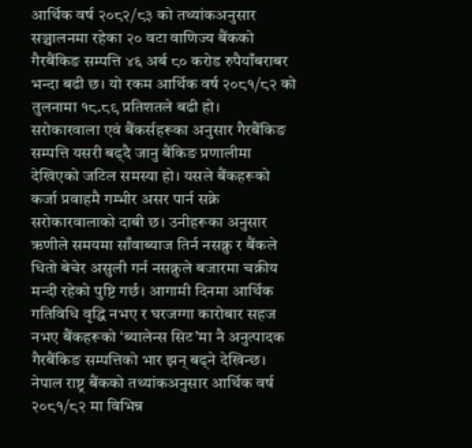आर्थिक वर्ष २०८२/८३ को तथ्यांकअनुसार सञ्चालनमा रहेका २० वटा वाणिज्य बैंकको गैरबैंकिङ सम्पत्ति ४६ अर्ब ८० करोड रुपैयाँबराबर भन्दा बढी छ। यो रकम आर्थिक वर्ष २०८१/८२ को तुलनामा १८.८९ प्रतिशतले बढी हो।
सरोकारवाला एवं बैंकर्सहरूका अनुसार गैरबैंकिङ सम्पत्ति यसरी बढ्दै जानु बैंकिङ प्रणालीमा देखिएको जटिल समस्या हो। यसले बैंकहरूको कर्जा प्रवाहमै गम्भीर असर पार्न सक्ने सरोकारवालाको दाबी छ। उनीहरूका अनुसार ऋणीले समयमा साँवाब्याज तिर्न नसक्नु र बैंकले धितो बेचेर असुली गर्न नसक्नुले बजारमा चक्रीय मन्दी रहेको पुष्टि गर्छ। आगामी दिनमा आर्थिक गतिविधि वृद्धि नभए र घरजग्गा कारोबार सहज नभए बैंकहरूको ‘ब्यालेन्स सिट’मा नै अनुत्पादक गैरबैंकिङ सम्पत्तिको भार झन् बढ्ने देखिन्छ।
नेपाल राष्ट्र बैंकको तथ्यांकअनुसार आर्थिक वर्ष २०८१/८२ मा विभिन्न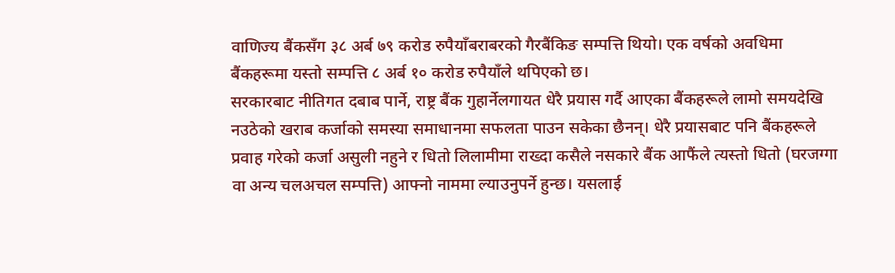वाणिज्य बैंकसँग ३८ अर्ब ७९ करोड रुपैयाँबराबरको गैरबैंकिङ सम्पत्ति थियो। एक वर्षको अवधिमा बैंकहरूमा यस्तो सम्पत्ति ८ अर्ब १० करोड रुपैयाँले थपिएको छ।
सरकारबाट नीतिगत दबाब पार्ने, राष्ट्र बैंक गुहार्नेलगायत धेरै प्रयास गर्दै आएका बैंकहरूले लामो समयदेखि नउठेको खराब कर्जाको समस्या समाधानमा सफलता पाउन सकेका छैनन्। धेरै प्रयासबाट पनि बैंकहरूले प्रवाह गरेको कर्जा असुली नहुने र धितो लिलामीमा राख्दा कसैले नसकारे बैंक आफैंले त्यस्तो धितो (घरजग्गा वा अन्य चलअचल सम्पत्ति) आफ्नो नाममा ल्याउनुपर्ने हुन्छ। यसलाई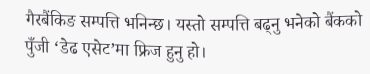गैरबैंकिङ सम्पत्ति भनिन्छ। यस्तो सम्पत्ति बढ्नु भनेको बैंकको पुँजी ‘डेढ एसेट’मा फ्रिज हुनु हो।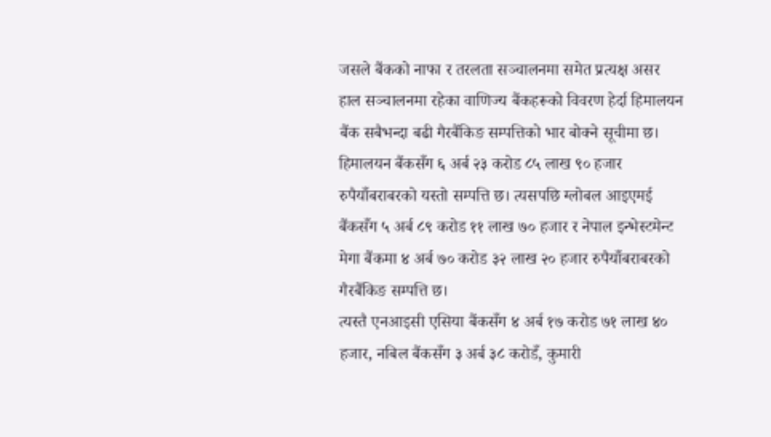जसले बैंकको नाफा र तरलता सञ्चालनमा समेत प्रत्यक्ष असर
हाल सञ्चालनमा रहेका वाणिज्य बैंकहरूको विवरण हेर्दा हिमालयन बैंक सबैभन्दा बढी गैरबैंकिङ सम्पत्तिको भार बोक्ने सूचीमा छ। हिमालयन बैंकसँग ६ अर्ब २३ करोड ८५ लाख ९० हजार रुपैयाँबराबरको यस्तो सम्पत्ति छ। त्यसपछि ग्लोबल आइएमई बैंकसँग ५ अर्ब ८९ करोड ११ लाख ७० हजार र नेपाल इन्भेस्टमेन्ट मेगा बैंकमा ४ अर्ब ७० करोड ३२ लाख २० हजार रुपैयाँबराबरको गैरबैंकिङ सम्पत्ति छ।
त्यस्तै एनआइसी एसिया बैंकसँग ४ अर्ब १७ करोड ७१ लाख ४० हजार, नबिल बैंकसँग ३ अर्ब ३८ करोडँ, कुमारी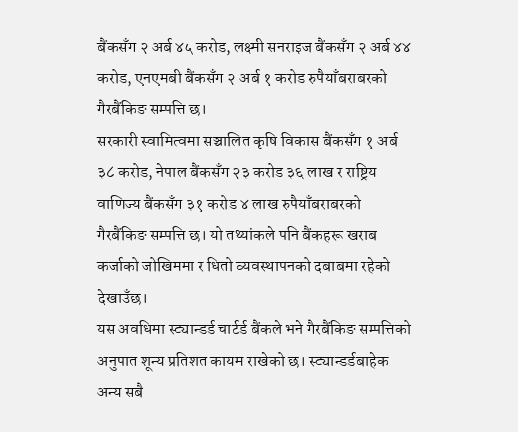बैंकसँग २ अर्ब ४५ करोड, लक्ष्मी सनराइज बैंकसँग २ अर्ब ४४ करोड, एनएमबी बैंकसँग २ अर्ब १ करोड रुपैयाँबराबरको गैरबैंकिङ सम्पत्ति छ।
सरकारी स्वामित्वमा सञ्चालित कृषि विकास बैंकसँग १ अर्ब ३८ करोड, नेपाल बैंकसँग २३ करोड ३६ लाख र राष्ट्रिय वाणिज्य बैंकसँग ३१ करोड ४ लाख रुपैयाँबराबरको गैरबैंकिङ सम्पत्ति छ। यो तथ्यांकले पनि बैंकहरू खराब कर्जाको जोखिममा र धितो व्यवस्थापनको दबाबमा रहेको देखाउँछ।
यस अवधिमा स्ट्यान्डर्ड चार्टर्ड बैंकले भने गैरबैंकिङ सम्पत्तिको अनुपात शून्य प्रतिशत कायम राखेको छ। स्ट्यान्डर्डबाहेक अन्य सबै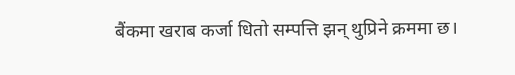बैंकमा खराब कर्जा धितो सम्पत्ति झन् थुप्रिने क्रममा छ।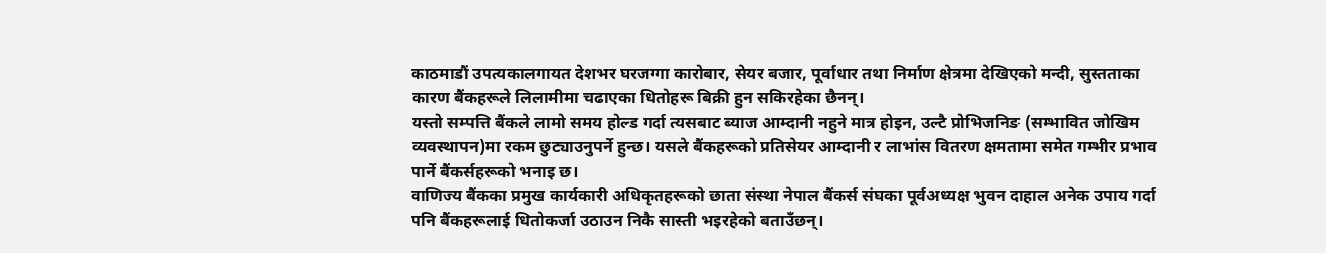काठमाडौं उपत्यकालगायत देशभर घरजग्गा कारोबार, सेयर बजार, पूर्वाधार तथा निर्माण क्षेत्रमा देखिएको मन्दी, सुस्तताका कारण बैंकहरूले लिलामीमा चढाएका धितोहरू बिक्री हुन सकिरहेका छैनन्।
यस्तो सम्पत्ति बैंकले लामो समय होल्ड गर्दा त्यसबाट ब्याज आम्दानी नहुने मात्र होइन, उल्टै प्रोभिजनिङ (सम्भावित जोखिम व्यवस्थापन)मा रकम छुट्याउनुपर्ने हुन्छ। यसले बैंकहरूको प्रतिसेयर आम्दानी र लाभांस वितरण क्षमतामा समेत गम्भीर प्रभाव पार्ने बैंकर्सहरूको भनाइ छ।
वाणिज्य बैंकका प्रमुख कार्यकारी अधिकृतहरूको छाता संस्था नेपाल बैंकर्स संघका पूर्वअध्यक्ष भुवन दाहाल अनेक उपाय गर्दा पनि बैंकहरूलाई धितोकर्जा उठाउन निकै सास्ती भइरहेको बताउँछन्।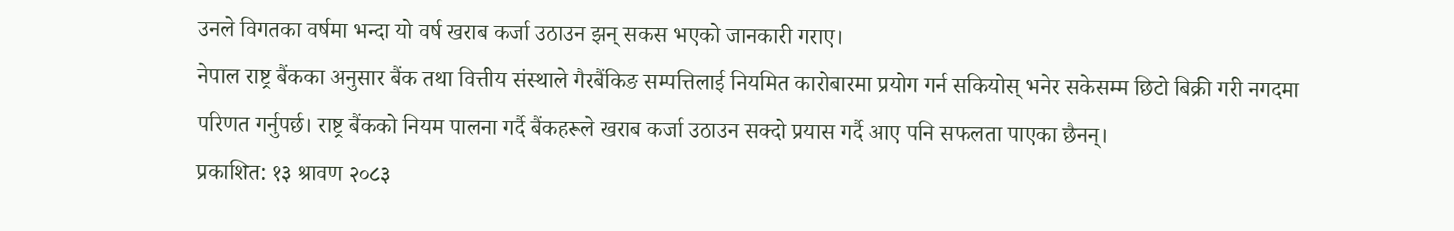उनले विगतका वर्षमा भन्दा यो वर्ष खराब कर्जा उठाउन झन् सकस भएको जानकारी गराए।
नेपाल राष्ट्र बैंकका अनुसार बैंक तथा वित्तीय संस्थाले गैरबैंकिङ सम्पत्तिलाई नियमित कारोबारमा प्रयोग गर्न सकियोस् भनेर सकेसम्म छिटो बिक्री गरी नगदमा परिणत गर्नुपर्छ। राष्ट्र बैंकको नियम पालना गर्दै बैंकहरूले खराब कर्जा उठाउन सक्दो प्रयास गर्दै आए पनि सफलता पाएका छैनन्।
प्रकाशित: १३ श्रावण २०८३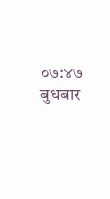०७:४७ बुधबार